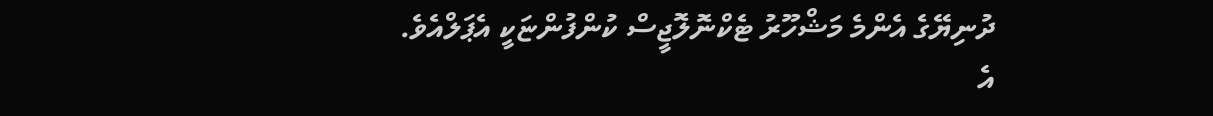ދުނިޔޭގެ އެންމެ މަޝްހޫރު ޓެކްނޮލޮޖީސް ކުންފުންޏަކީ އެޕަލްއެވެ.
އެ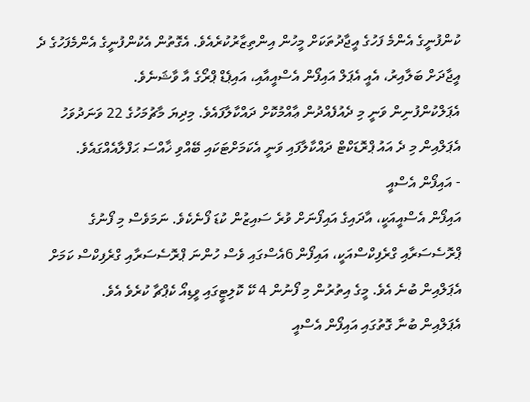ކުންފުނީގެ އެންމެ ފަހުގެ އީޖާދުތަކަށް މީހުން އިންތިޒާރުކުރެއެވެ. އެގޮތުން އެކުންފުނީގެ އެންމެފަހުގެ ދެ އީޖާދަށް ބަލާއިރު، އެއީ އެޕަލް އައިފޯން އެސްއީއާއި، އައިޕެޑް ޕްރޯގެ އާ ވާޝަނެވެ.
އެޕަލްކުންފުނިން ވަނީ މި ދެއުފެއްދުން ޢާއްމުކޮށް ދައްކާލާފައެވެ. މިދިޔަ މާޗުމަހުގެ 22 ވަނަދުވަހު އެޕަލްއިން މި ދެ އައު ޕްރޮޑަކްޓް ދައްކާލާފައި ވަނީ އެކަމަށްޓަކައި ބޭއްވި ޚާއްސަ ޙަފްލާއެއްގައެވެ.
- އައިފޯން އެސްއީ
އައިފޯން އެސްއީއަކީ، އާދައިގެ އައިފޯނަށް ވުރެ ސައިޒުން ކުޑަ ފޯނެކެވެ. ނަމަވެސް މި ފޯނުގެ ޕްރޮސެސަރާއި ގްރެފިކްސްއަކީ، އައިފޯން 6އެސްގައި ވެސް ހުންނަ ޕްރޮސެސަރާއި ގްރެފިކްސް ކަމަށް އެޕަލްއިން ބުނެ އެވެ. މީގެ އިތުރުން މި ފޯނުން 4 ކޭ ކޮލިޓީގައި ވީޑިއޯ ކެޕްޗާ ކުރެވެ އެވެ.
އެޕަލްއިން ބުނާ ގޮތުގައި އައިފޯން އެސްއީ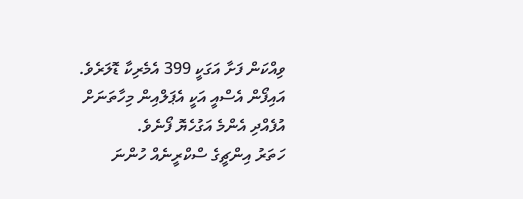ވިއްކަން ފަށާ އަގަކީ 399 އެމެރިކާ ޑޮލަރެވެ. އައިފޯން އެސްއީ އަކީ އެޕަލްއިން މިހާތަނަށް އުފެއްދި އެންމެ އަގުހެޔޮ ފޯނެވެ.
ހަތަރު އިންޗީގެ ސްކްރީނެއް ހުންނަ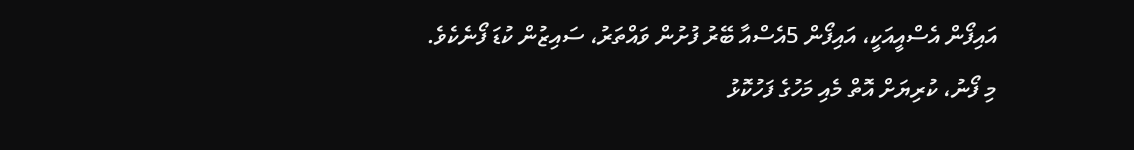އައިފޯން އެސްއީއަކީ، އައިފޯން 5އެސްއާ ބޭރު ފުށުން ވައްތަރު، ސައިޒުން ކުޑަ ފޯނެކެވެ.
މި ފޯނު، ކުރިޔަށް އޮތް މެއި މަހުގެ ފަހުކޮޅު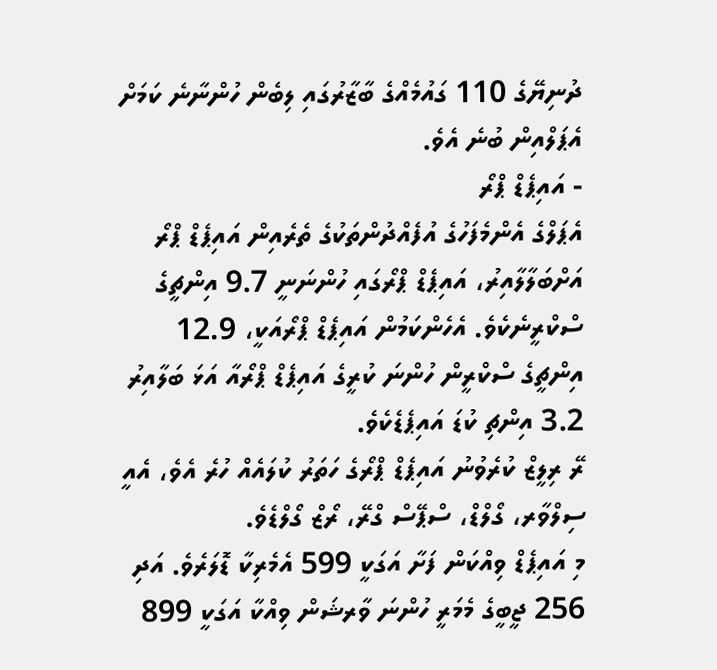ދުނިޔޭގެ 110 ގައުމެއްގެ ބާޒާރުގައި ލިބެން ހުންނާނެ ކަމަށް އެޕަލްއިން ބުނެ އެވެ.
- އައިޕެޑް ޕްރޯ
އެޕަލްގެ އެންމެފަހުގެ އުފެއްދުންތަކުގެ ތެރެއިން އައިޕެޑް ޕްރޯ އަށްބަލާލާއިރު، އައިޕެޑް ޕްރޯގައި ހުންނަނީ 9.7 އިންޗީގެ ސްކްރީނެކެވެ. އެހެންކަމުން އައިޕެޑް ޕްރޯއަކީ، 12.9 އިންޗީގެ ސްކްރީން ހުންނަ ކުރީގެ އައިޕެޑް ޕްރޯއާ އަޅަ ބަލާއިރު 3.2 އިންޗި ކުޑަ އައިޕެޑެކެވެ.
ރޭ ރިލީޒް ކުރެވުނު އައިޕެޑް ޕްރޯގެ ހަތަރު ކުލައެއް ހުރެ އެވެ، އެއީ ސިލްވާރ، ގޯލްޑް، ސްޕޭސް ގްރޭ، ރޯޒް ގޯލްޑެވެ.
މި އައިޕެޑް ވިއްކަން ފަށާ އަގަކީ 599 އެމެރިކާ ޑޮލަރެވެ. އަދި 256 ޖީބީގެ މެމަރީ ހުންނަ ވާރޝަން ވިއްކާ އަގަކީ 899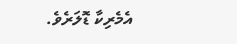އެމެރިކާ ޑޮލަރެވެ.